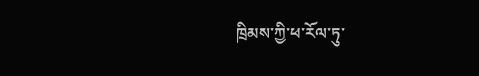ཁྲིམས་ཀྱི་ཕ་རོལ་ཏུ་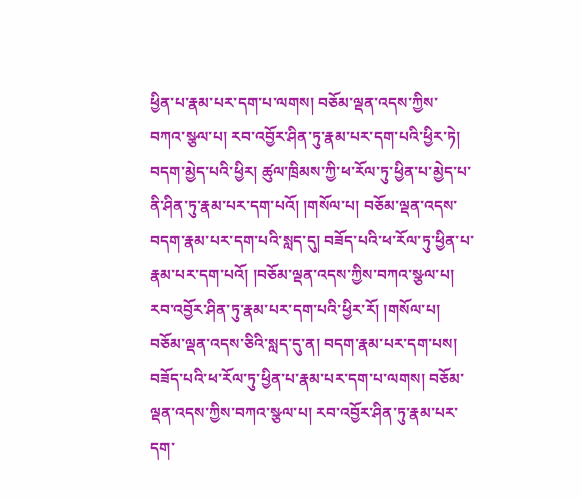ཕྱིན་པ་རྣམ་པར་དག་པ་ལགས། བཅོམ་ལྡན་འདས་ཀྱིས་བཀའ་སྩལ་པ། རབ་འབྱོར་ཤིན་ཏུ་རྣམ་པར་དག་པའི་ཕྱིར་ཏེ། བདག་མྱེད་པའི་ཕྱིར། ཚུལ་ཁྲིམས་ཀྱི་ཕ་རོལ་ཏུ་ཕྱིན་པ་མྱེད་པ་ནི་ཤིན་ཏུ་རྣམ་པར་དག་པའོ། །གསོལ་པ། བཅོམ་ལྡན་འདས་བདག་རྣམ་པར་དག་པའི་སླད་དུ། བཟོད་པའི་ཕ་རོལ་ཏུ་ཕྱིན་པ་རྣམ་པར་དག་པའོ། །བཅོམ་ལྡན་འདས་ཀྱིས་བཀའ་སྩལ་པ། རབ་འབྱོར་ཤིན་ཏུ་རྣམ་པར་དག་པའི་ཕྱིར་རོ། །གསོལ་པ། བཅོམ་ལྡན་འདས་ཅིའི་སླད་དུ་ན། བདག་རྣམ་པར་དག་པས། བཟོད་པའི་ཕ་རོལ་ཏུ་ཕྱིན་པ་རྣམ་པར་དག་པ་ལགས། བཅོམ་ལྡན་འདས་ཀྱིས་བཀའ་སྩལ་པ། རབ་འབྱོར་ཤིན་ཏུ་རྣམ་པར་དག་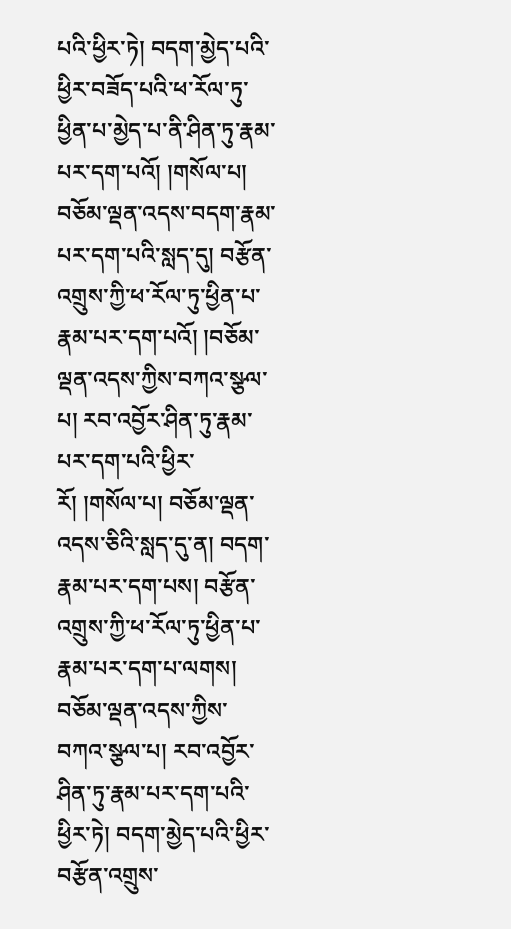པའི་ཕྱིར་ཏེ། བདག་མྱེད་པའི་ཕྱིར་བཟོད་པའི་ཕ་རོལ་ཏུ་ཕྱིན་པ་མྱེད་པ་ནི་ཤིན་ཏུ་རྣམ་པར་དག་པའོ། །གསོལ་པ། བཅོམ་ལྡན་འདས་བདག་རྣམ་པར་དག་པའི་སླད་དུ། བརྩོན་འགྲུས་ཀྱི་ཕ་རོལ་ཏུ་ཕྱིན་པ་རྣམ་པར་དག་པའོ། །བཅོམ་ལྡན་འདས་ཀྱིས་བཀའ་སྩལ་པ། རབ་འབྱོར་ཤིན་ཏུ་རྣམ་པར་དག་པའི་ཕྱིར་རོ། །གསོལ་པ། བཅོམ་ལྡན་འདས་ཅིའི་སླད་དུ་ན། བདག་རྣམ་པར་དག་པས། བརྩོན་འགྲུས་ཀྱི་ཕ་རོལ་ཏུ་ཕྱིན་པ་རྣམ་པར་དག་པ་ལགས། བཅོམ་ལྡན་འདས་ཀྱིས་བཀའ་སྩལ་པ། རབ་འབྱོར་ཤིན་ཏུ་རྣམ་པར་དག་པའི་ཕྱིར་ཏེ། བདག་མྱེད་པའི་ཕྱིར་བརྩོན་འགྲུས་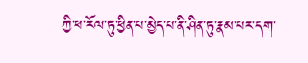ཀྱི་ཕ་རོལ་ཏུ་ཕྱིན་པ་མྱེད་པ་ནི་ཤིན་ཏུ་རྣམ་པར་དག་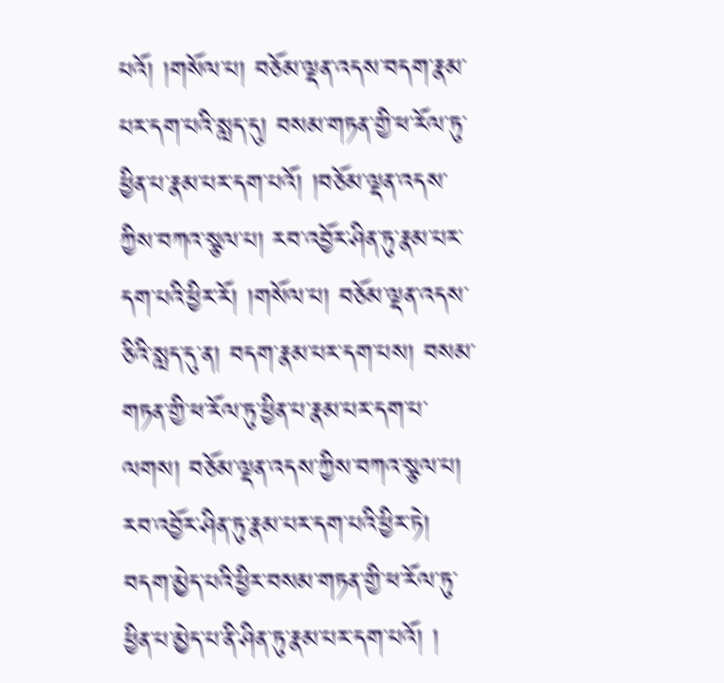པའོ། །གསོལ་པ། བཅོམ་ལྡན་འདས་བདག་རྣམ་པར་དག་པའི་སླད་དུ། བསམ་གཏན་གྱི་ཕ་རོལ་ཏུ་ཕྱིན་པ་རྣམ་པར་དག་པའོ། །བཅོམ་ལྡན་འདས་ཀྱིས་བཀའ་སྩལ་པ། རབ་འབྱོར་ཤིན་ཏུ་རྣམ་པར་དག་པའི་ཕྱིར་རོ། །གསོལ་པ། བཅོམ་ལྡན་འདས་ཅིའི་སླད་དུ་ན། བདག་རྣམ་པར་དག་པས། བསམ་གཏན་གྱི་ཕ་རོལ་ཏུ་ཕྱིན་པ་རྣམ་པར་དག་པ་ལགས། བཅོམ་ལྡན་འདས་ཀྱིས་བཀའ་སྩལ་པ། རབ་འབྱོར་ཤིན་ཏུ་རྣམ་པར་དག་པའི་ཕྱིར་ཏེ། བདག་མྱེད་པའི་ཕྱིར་བསམ་གཏན་གྱི་ཕ་རོལ་ཏུ་ཕྱིན་པ་མྱེད་པ་ནི་ཤིན་ཏུ་རྣམ་པར་དག་པའོ། །